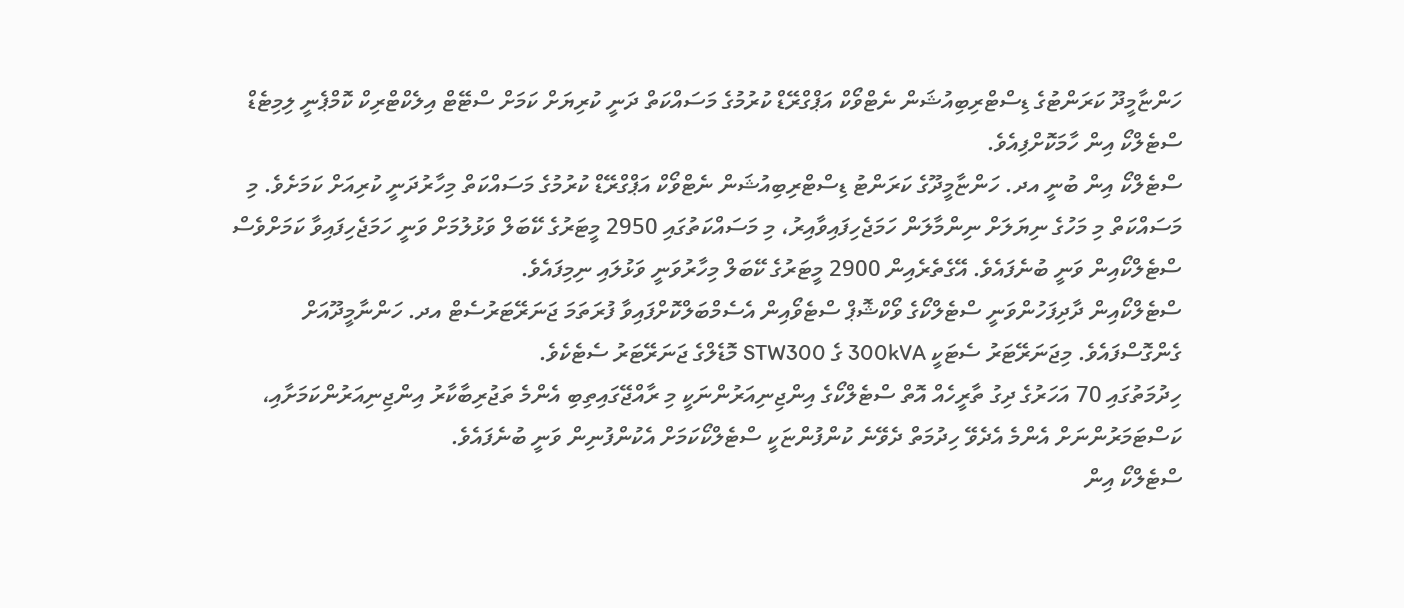ހަންޏާމީދޫ ކަރަންޓުގެ ޑިސްޓްރިބިއުޝަން ނެޓްވޯކް އަޕްގްރޭޑް ކުރުމުގެ މަސައްކަތް ދަނީ ކުރިޔަށް ކަމަށް ސްޓޭޓް އިލެކްޓްރިކް ކޮމްޕެނީ ލިމިޓެޑް ސްޓެލްކޯ އިން ހާމަކޮށްފިއެވެ.
ސްޓެލްކޯ އިން ބުނީ އދ. ހަންޏާމީދޫގެ ކަރަންޓު ޑިސްޓްރިބިއުޝަން ނެޓްވޯކް އަޕްގްރޭޑް ކުރުމުގެ މަސައްކަތް މިހާރުދަނީ ކުރިއަށް ކަމަށެވެ. މި މަސައްކަތް މި މަހުގެ ނިޔަލަށް ނިންމާލަން ހަމަޖެހިފައިވާއިރު، މި މަސައްކަތުގައި 2950 މީޓަރުގެ ކޭބަލް ވަޅުލުމަށް ވަނީ ހަމަޖެހިފައިވާ ކަމަށްވެސް ސްޓެލްކޯއިން ވަނީ ބުނެފައެވެ. އޭގެތެރެއިން 2900 މީޓަރުގެ ކޭބަލް މިހާރުވަނީ ވަޅުލައި ނިމިފައެވެ.
ސްޓެލްކޯއިން ދާދިފަހުންވަނީ ސްޓެލްކޯގެ ވޯކްޝޮޕް ސްޓެވޯއިން އެސެމްބަލްކޮށްފައިވާ ފުރަތަމަ ޖަނަރޭޓަރުސެޓް އދ. ހަންނާމީދޫއަށް ގެންގޮސްފައެވެ. މިޖަނަރޭޓަރު ސެޓަކީ 300kVA ގެ STW300 މޮޑެލްގެ ޖަނަރޭޓަރު ސެޓެކެވެ.
ހިދުމަތުގައި 70 އަހަރުގެ ދިގު ތާރީހެއް އޮތް ސްޓެލްކޯގެ އިންޖިނިއަރުންނަކީ މި ރާއްޖޭގައިތިބި އެންމެ ތަޖުރިބާކާރު އިންޖިނިއަރުންކަމަށާއި، ކަސްޓަމަރުންނަށް އެންމެ އެދެވޭ ހިދުމަތް ދެވޭނެ ކުންފުންޏަކީ ސްޓެލްކޯކަމަށް އެކުންފުނިން ވަނީ ބުނެފައެވެ.
ސްޓެލްކޯ އިން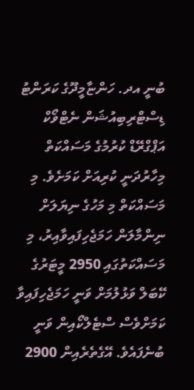ބުނީ އދ. ހަންޏާމީދޫގެ ކަރަންޓު ޑިސްޓްރިބިއުޝަން ނެޓްވޯކް އަޕްގްރޭޑް ކުރުމުގެ މަސައްކަތް މިހާރުދަނީ ކުރިއަށް ކަމަށެވެ. މި މަސައްކަތް މި މަހުގެ ނިޔަލަށް ނިންމާލަން ހަމަޖެހިފައިވާއިރު، މި މަސައްކަތުގައި 2950 މީޓަރުގެ ކޭބަލް ވަޅުލުމަށް ވަނީ ހަމަޖެހިފައިވާ ކަމަށްވެސް ސްޓެލްކޯއިން ވަނީ ބުނެފައެވެ. އޭގެތެރެއިން 2900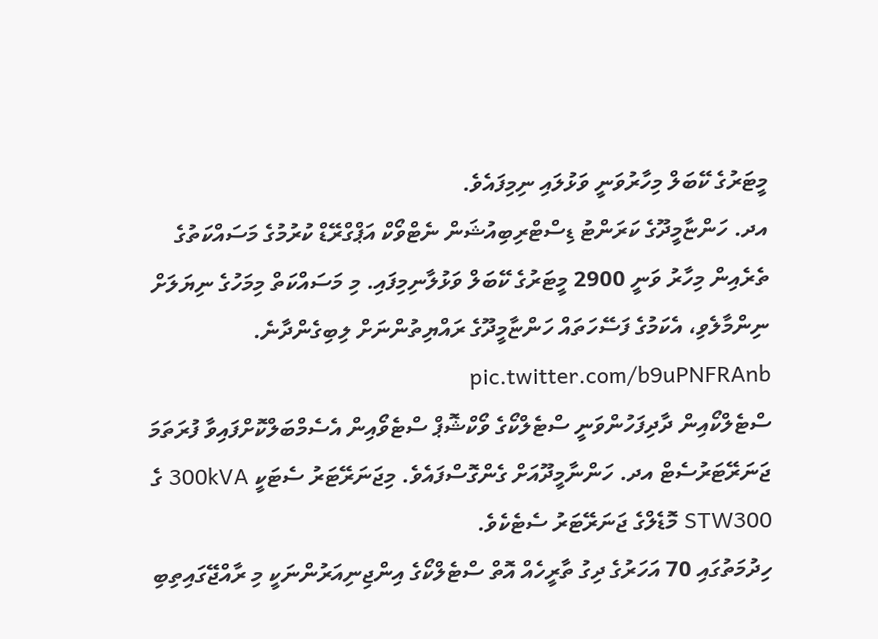މީޓަރުގެ ކޭބަލް މިހާރުވަނީ ވަޅުލައި ނިމިފައެވެ.
އދ. ހަންޏާމީދޫގެ ކަރަންޓު ޑިސްޓްރިބިއުޝަން ނެޓްވޯކް އަޕްގްރޭޑް ކުރުމުގެ މަސައްކަތުގެ ތެރެއިން މިހާރު ވަނީ 2900 މީޓަރުގެ ކޭބަލް ވަޅުލާނިމިފައި. މި މަސައްކަތް މިމަހުގެ ނިޔަލަށް ނިންމާލެވި، އެކަމުގެ ފަސޭހަތައް ހަންޏާމީދޫގެ ރައްޔިތުންނަށް ލިބިގެންދާނެ. pic.twitter.com/b9uPNFRAnb
ސްޓެލްކޯއިން ދާދިފަހުންވަނީ ސްޓެލްކޯގެ ވޯކްޝޮޕް ސްޓެވޯއިން އެސެމްބަލްކޮށްފައިވާ ފުރަތަމަ ޖަނަރޭޓަރުސެޓް އދ. ހަންނާމީދޫއަށް ގެންގޮސްފައެވެ. މިޖަނަރޭޓަރު ސެޓަކީ 300kVA ގެ STW300 މޮޑެލްގެ ޖަނަރޭޓަރު ސެޓެކެވެ.
ހިދުމަތުގައި 70 އަހަރުގެ ދިގު ތާރީހެއް އޮތް ސްޓެލްކޯގެ އިންޖިނިއަރުންނަކީ މި ރާއްޖޭގައިތިބި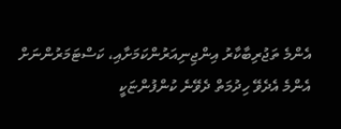އެންމެ ތަޖުރިބާކާރު އިންޖިނިއަރުންކަމަށާއި، ކަސްޓަމަރުންނަށް އެންމެ އެދެވޭ ހިދުމަތް ދެވޭނެ ކުންފުންޏަކީ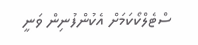ސްޓެލްކޯކަމަށް އެކުންފުނިން ވަނީ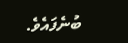ބުނެފައެވެ.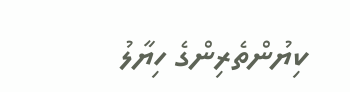ކިޔުންތެރިންގެ ހިޔާލު